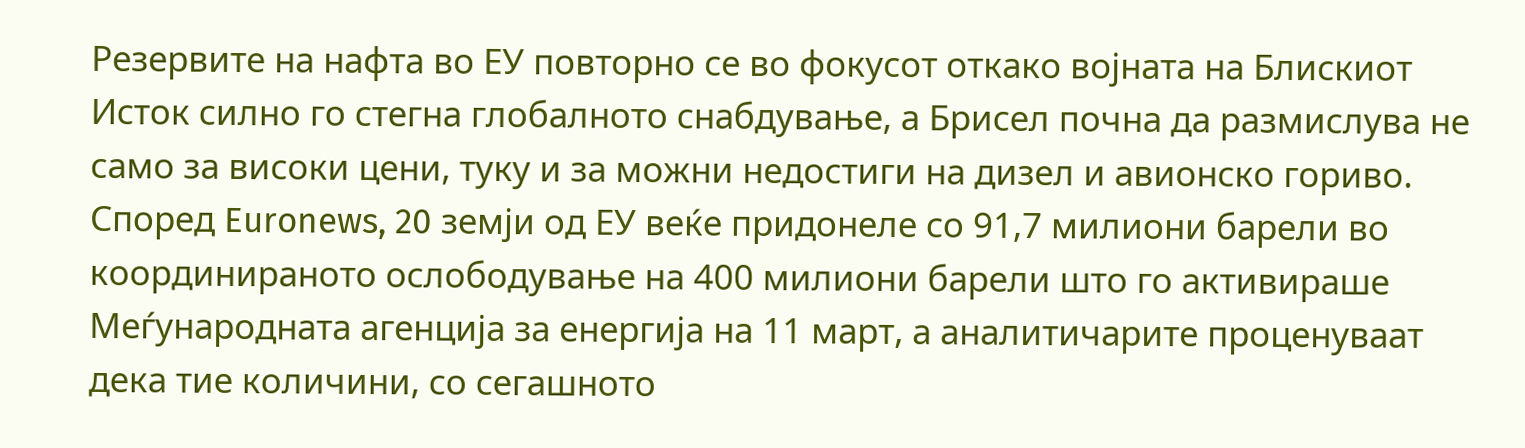Резервите на нафта во ЕУ повторно се во фокусот откако војната на Блискиот Исток силно го стегна глобалното снабдување, а Брисел почна да размислува не само за високи цени, туку и за можни недостиги на дизел и авионско гориво. Според Euronews, 20 земји од ЕУ веќе придонеле со 91,7 милиони барели во координираното ослободување на 400 милиони барели што го активираше Меѓународната агенција за енергија на 11 март, а аналитичарите проценуваат дека тие количини, со сегашното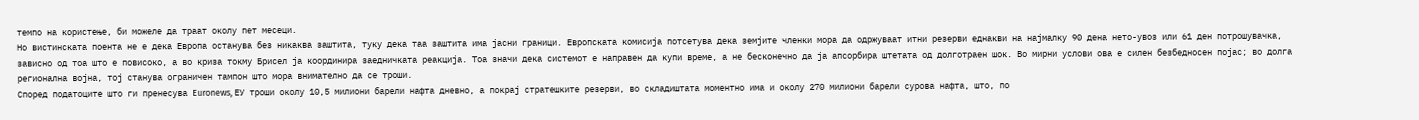темпо на користење, би можеле да траат околу пет месеци.
Но вистинската поента не е дека Европа останува без никаква заштита, туку дека таа заштита има јасни граници. Европската комисија потсетува дека земјите членки мора да одржуваат итни резерви еднакви на најмалку 90 дена нето-увоз или 61 ден потрошувачка, зависно од тоа што е повисоко, а во криза токму Брисел ја координира заедничката реакција. Тоа значи дека системот е направен да купи време, а не бесконечно да ја апсорбира штетата од долготраен шок. Во мирни услови ова е силен безбедносен појас; во долга регионална војна, тој станува ограничен тампон што мора внимателно да се троши.
Според податоците што ги пренесува Euronews, ЕУ троши околу 10,5 милиони барели нафта дневно, а покрај стратешките резерви, во складиштата моментно има и околу 270 милиони барели сурова нафта, што, по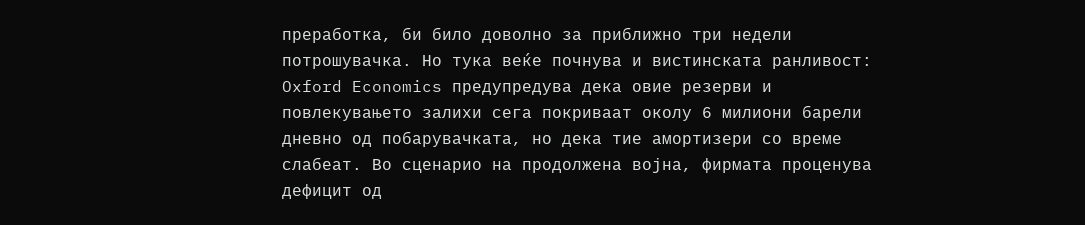преработка, би било доволно за приближно три недели потрошувачка. Но тука веќе почнува и вистинската ранливост: Oxford Economics предупредува дека овие резерви и повлекувањето залихи сега покриваат околу 6 милиони барели дневно од побарувачката, но дека тие амортизери со време слабеат. Во сценарио на продолжена војна, фирмата проценува дефицит од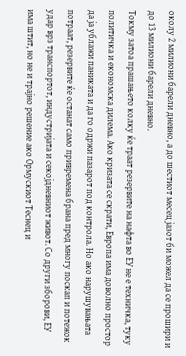околу 2 милиони барели дневно, а до шестиот месец јазот би можел да се прошири и до 13 милиони барели дневно.
Токму затоа прашањето колку ќе траат резервите на нафта во ЕУ не е техничка, туку политичка и економска дилема. Ако кризата се скрати, Европа има доволно простор да ја ублажи паниката и да го одржи пазарот под контрола. Но ако нарушувањата потраат, резервите ќе останат само привремена брана пред многу поскап и потежок удар врз транспортот, индустријата и секојдневниот живот. Со други зборови, ЕУ има штит, но не и трајно решение ако Ормускиот Теснец и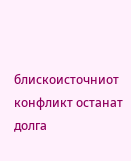блискоисточниот конфликт останат долга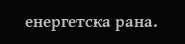енергетска рана.